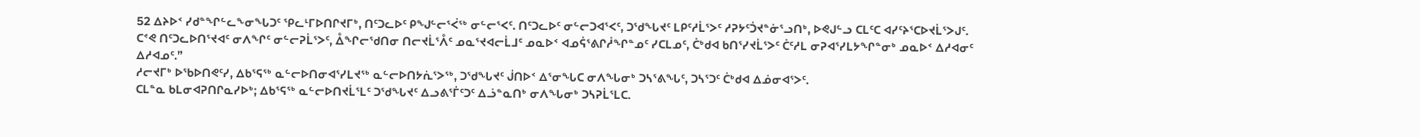52 ᐃᔨᐅᑉ ᓯᑯᓐᖏᓪᓚᖕᓂᖓᑐᑦ ᕿᓚᒻᒥᐅᑎᒋᔪᒥᒃ, ᑎᑦᑐᓚᐅᑦ ᑭᖑᓪᓕᕐᐹᖅ ᓂᓪᓕᕐᐸᑦ. ᑎᑦᑐᓚᐅᑦ ᓂᓪᓕᑐᐊᕐᐸᑦ, ᑐᖁᖓᔪᑦ ᒪᑭᑦᓱᒫᕐᐳᑦ ᓱᕈᔭᑦᑑᔪᓐᓃᕐᓗᑎᒃ, ᐅᕙᒍᓪᓗ ᑕᒪᑦᑕ ᐊᓯᑦᔨᕐᑕᐅᔪᒫᕐᐳᒍᑦ.
ᑕᕝᕙ ᑎᑦᑐᓚᐅᑎᕐᔪᐊᑦ ᓂᐱᖏᑦ ᓂᓪᓕᕈᒫᕐᐳᑦ, ᐂᖏᓕᖁᑎᓂ ᑎᓕᔪᒫᕐᐰᑦ ᓄᓇᕐᔪᐊᓕᒫᒧᑦ ᓄᓇᐅᑉ ᐊᓄᕌᕐᕕᒋᓲᖏᓐᓄᑦ ᓯᑕᒪᓄᑦ, ᑖᒃᑯᐊ ᑲᑎᕐᓯᔪᒫᕐᐳᑦ ᑖᑦᓱᒪ ᓂᕈᐊᕐᓯᒪᔭᖏᓐᓂᒃ ᓄᓇᐅᑉ ᐃᓱᐊᓂᑦ ᐃᓱᐊᓄᑦ.”
ᓱᓕᔪᒥᒃ ᐅᖃᐅᑎᕙᑦᓯ, ᐃᑲᕐᕋᖅ ᓇᓪᓕᐅᑎᓂᐊᕐᓯᒪᔪᖅ ᓇᓪᓕᐅᑎᔭᕇᕐᐳᖅ, ᑐᖁᖓᔪᑦ ᒎᑎᐅᑉ ᐃᕐᓂᖓᑕ ᓂᐱᖓᓂᒃ ᑐᓴᕐᕕᖓᑦ, ᑐᓴᕐᑐᑦ ᑖᒃᑯᐊ ᐃᓅᓂᐊᕐᐳᑦ.
ᑕᒪᓐᓇ ᑲᒪᓂᐊᕈᑎᒋᓇᓯᐅᒃ; ᐃᑲᕐᕋᖅ ᓇᓪᓕᐅᑎᔪᒫᕐᒪᑦ ᑐᖁᖓᔪᑦ ᐃᓗᕕᕐᒦᑦᑐᑦ ᐃᓘᓐᓇᑎᒃ ᓂᐱᖓᓂᒃ ᑐᓴᕈᒫᕐᒪᑕ.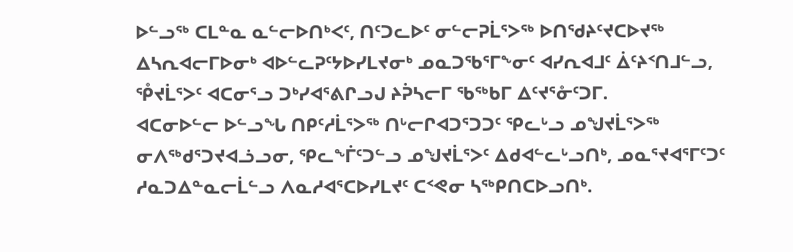ᐅᓪᓗᖅ ᑕᒪᓐᓇ ᓇᓪᓕᐅᑎᒃᐸᑦ, ᑎᑦᑐᓚᐅᑦ ᓂᓪᓕᕈᒫᕐᐳᖅ ᐅᑎᖁᔨᑦᔪᑕᐅᔪᖅ ᐃᓴᕆᐊᓕᒥᐅᓂᒃ ᐊᐅᓪᓚᕈᑦᔭᐅᓯᒪᔪᓂᒃ ᓄᓇᑐᖃᕐᒥᖕᓂᑦ ᐊᓯᕆᐊᒧᑦ ᐄᑦᔨᑉᑎᒧᓪᓗ, ᕾᔪᒫᕐᐳᑦ ᐊᑕᓂᕐᓗ ᑐᒃᓯᐊᕐᕕᒋᓗᒍ ᔨᕉᓴᓕᒥ ᖃᖅᑲᒥ ᐃᑦᔪᕐᓁᑦᑐᒥ.
ᐊᑕᓂᐅᓪᓕ ᐅᓪᓗᖓ ᑎᑭᑦᓱᒫᕐᐳᖅ ᑎᒡᓕᒋᐊᑐᕐᑐᑐᑦ ᕿᓚᒡᓗ ᓄᖑᔪᒫᕐᐳᖅ ᓂᐱᖅᑯᕐᑐᔪᐊᓘᓗᓂ, ᕿᓚᖕᒦᑦᑐᓪᓗ ᓄᖑᔪᒫᕐᐳᑦ ᐃᑯᐊᓪᓚᒡᓗᑎᒃ, ᓄᓇᕐᔪᐊᕐᒥᑦᑐᑦ ᓱᓇᑐᐃᓐᓇᓕᒫᓪᓗ ᐱᓇᓱᐊᕐᑕᐅᓯᒪᔪᑦ ᑕᑉᕙᓂ ᓴᖅᑭᑎᑕᐅᓗᑎᒃ.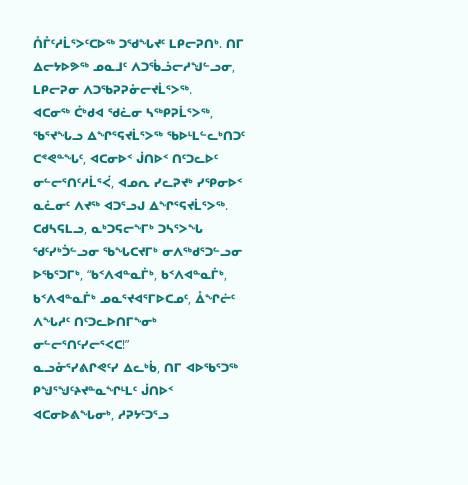ᑍᒤᑦᓱᒫᕐᐳᑦᑕᐅᖅ ᑐᖁᖓᔪᑦ ᒪᑭᓕᕈᑎᒃ. ᑎᒥ ᐃᓕᔭᐅᕗᖅ ᓄᓇᒧᑦ ᐱᑐᖄᓘᓕᓱᖑᓪᓗᓂ, ᒪᑭᓕᕈᓂ ᐱᑐᖃᕈᕈᓁᓕᔪᒫᕐᐳᖅ.
ᐊᑕᓂᖅ ᑖᒃᑯᐊ ᖁᓛᓂ ᓴᖅᑭᕈᒫᕐᐳᖅ, ᖃᕐᔪᖓᓗ ᐃᖏᕐᕋᔪᒫᕐᐳᖅ ᖃᐅᒻᒪᓪᓚᒃᑎᑐᑦ ᑕᕝᕙᓐᖓᑦ, ᐊᑕᓂᐅᑉ ᒎᑎᐅᑉ ᑎᑦᑐᓚᐅᑦ ᓂᓪᓕᕐᑎᑦᓱᒫᕐᐹ, ᐊᓄᕆ ᓯᓚᕈᔪᒃ ᓯᕿᓂᐅᑉ ᓇᓛᓂᑦ ᐱᔪᖅ ᐊᑐᕐᓗᒍ ᐃᖏᕐᕋᔪᒫᕐᐳᖅ.
ᑕᑯᓴᕋᒪᓗ, ᓇᒃᑐᕋᓕᖕᒥᒃ ᑐᓴᕐᐳᖓ ᖁᑦᓯᒃᑑᓪᓗᓂ ᖃᖓᑕᔪᒥᒃ ᓂᐱᖅᑯᕐᑐᓪᓗᓂ ᐅᖃᕐᑐᒥᒃ, “ᑲᑉᐱᐊᓐᓇᒦᒃ, ᑲᑉᐱᐊᓐᓇᒦᒃ, ᑲᑉᐱᐊᓐᓇᒦᒃ ᓄᓇᕐᔪᐊᕐᒥᐅᑕᓄᑦ, ᐂᖏᓖᑦ ᐱᖓᓱᑦ ᑎᑦᑐᓚᐅᑎᒥᖕᓂᒃ ᓂᓪᓕᕐᑎᑦᓯᓕᕐᐸᑕ!”
ᓇᓗᓁᕐᓯᕕᒋᕙᑦᓯ ᐃᓚᒃᑳ, ᑎᒥ ᐊᐅᖃᕐᑐᖅ ᑭᖑᕐᖑᑦᔨᔪᓐᓇᖏᒻᒪᑦ ᒎᑎᐅᑉ ᐊᑕᓂᐅᕕᖓᓂᒃ, ᓱᕈᔭᑦᑐᕐᓗ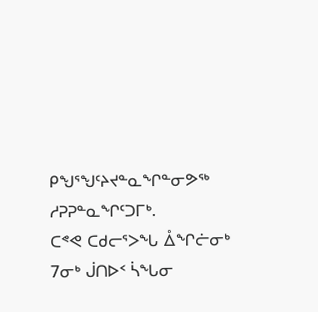ᑭᖑᕐᖑᑦᔨᔪᓐᓇᖏᓐᓂᕗᖅ ᓱᕈᕈᓐᓇᖏᑦᑐᒥᒃ.
ᑕᕝᕙ ᑕᑯᓕᕐᐳᖓ ᐂᖏᓖᓂᒃ 7ᓂᒃ ᒎᑎᐅᑉ ᓵᖓᓂ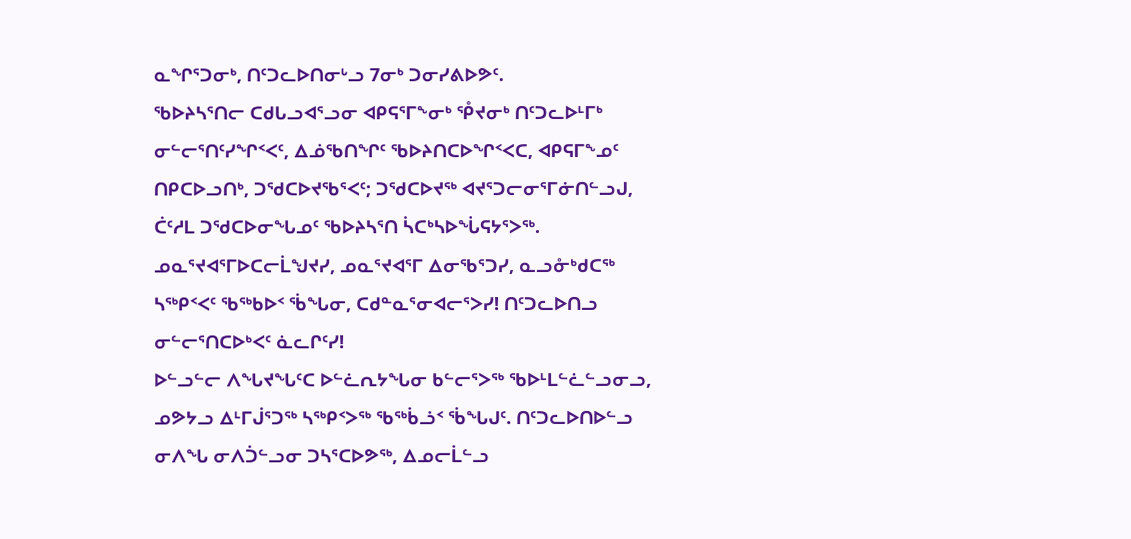ᓇᖏᕐᑐᓂᒃ, ᑎᑦᑐᓚᐅᑎᓂᒡᓗ 7ᓂᒃ ᑐᓂᓯᕕᐅᕗᑦ.
ᖃᐅᔨᓴᕐᑎᓕ ᑕᑯᒐᓗᐊᕐᓗᓂ ᐊᑭᕋᕐᒥᖕᓂᒃ ᕾᔪᓂᒃ ᑎᑦᑐᓚᐅᒻᒥᒃ ᓂᓪᓕᕐᑎᑦᓯᖏᑉᐸᑦ, ᐃᓅᖃᑎᖏᑦ ᖃᐅᔨᑎᑕᐅᖏᑉᐸᑕ, ᐊᑭᕋᒥᖕᓄᑦ ᑎᑭᑕᐅᓗᑎᒃ, ᑐᖁᑕᐅᔪᖃᕐᐸᑦ; ᑐᖁᑕᐅᔪᖅ ᐊᔪᕐᑐᓕᓂᕐᒥᓃᑎᓪᓗᒍ, ᑖᑦᓱᒪ ᑐᖁᑕᐅᓂᖓᓄᑦ ᖃᐅᔨᓴᕐᑎ ᓵᑕᒃᓴᐅᖔᕋᔭᕐᐳᖅ.
ᓄᓇᕐᔪᐊᕐᒥᐅᑕᓕᒫᖑᔪᓯ, ᓄᓇᕐᔪᐊᕐᒥ ᐃᓂᖃᕐᑐᓯ, ᓇᓗᓁᒃᑯᑕᖅ ᓴᖅᑭᑉᐸᑦ ᖃᖅᑲᐅᑉ ᖄᖓᓂ, ᑕᑯᓐᓇᕐᓂᐊᓕᕐᐳᓯ! ᑎᑦᑐᓚᐅᑎᓗ ᓂᓪᓕᕐᑎᑕᐅᒃᐸᑦ ᓈᓚᒋᑦᓯ!
ᐅᓪᓗᓪᓕ ᐱᖓᔪᖓᑦᑕ ᐅᓪᓛᕆᔭᖓᓂ ᑲᓪᓕᕐᐳᖅ ᖃᐅᒻᒪᓪᓛᓪᓗᓂᓗ, ᓄᕗᔭᓗ ᐃᒻᒥᒎᕐᑐᖅ ᓴᖅᑭᑉᐳᖅ ᖃᖅᑳᓘᑉ ᖄᖓᒍᑦ. ᑎᑦᑐᓚᐅᑎᐅᓪᓗ ᓂᐱᖓ ᓂᐱᑑᓪᓗᓂ ᑐᓴᕐᑕᐅᕗᖅ, ᐃᓄᓕᒫᓪᓗ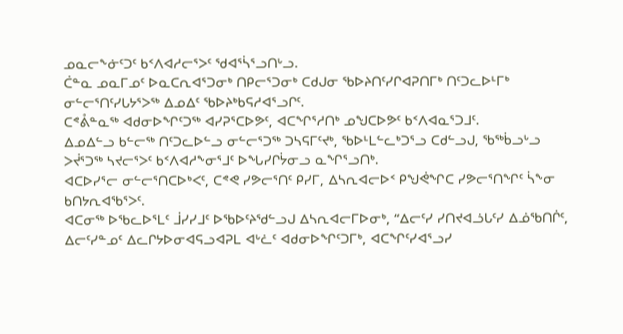ᓄᓇᓕᖕᓃᑦᑐᑦ ᑲᑉᐱᐊᓱᓕᕐᐳᑦ ᖁᐊᕐᓵᕐᓗᑎᒡᓗ.
ᑖᓐᓇ ᓄᓇᒥᓄᑦ ᐅᓇᑕᕆᐊᕐᑐᓂᒃ ᑎᑭᓕᕐᑐᓂᒃ ᑕᑯᒍᓂ ᖃᐅᔨᑎᑦᓯᒋᐊᕈᑎᒥᒃ ᑎᑦᑐᓚᐅᒻᒥᒃ ᓂᓪᓕᕐᑎᑦᓯᒐᔭᕐᐳᖅ ᐃᓄᐃᑦ ᖃᐅᔨᒃᑲᕋᓱᐊᕐᓗᒋᑦ.
ᑕᕝᕔᓐᓇᖅ ᐊᑯᓂᐅᖏᑦᑐᖅ ᐊᓯᕈᕐᑕᐅᕗᑦ, ᐊᑕᖏᕐᓱᑎᒃ ᓄᖑᑕᐅᕗᑦ ᑲᑉᐱᐊᓇᕐᑐᒧᑦ.
ᐃᓄᐃᓪᓗ ᑲᓪᓕᖅ ᑎᑦᑐᓚᐅᓪᓗ ᓂᓪᓕᕐᑐᖅ ᑐᓴᕋᒥᑦᔪᒃ, ᖃᐅᒻᒪᓪᓚᒃᑐᕐᓗ ᑕᑯᓪᓗᒍ, ᖃᖅᑳᓗᒡᓗ ᐳᔫᕐᑐᖅ ᓴᔪᓕᕐᐳᑦ ᑲᑉᐱᐊᓱᖕᓂᕐᒧᑦ ᐅᖓᓯᒋᔮᓂᓗ ᓇᖏᕐᓗᑎᒃ.
ᐊᑕᐅᓯᕐᓕ ᓂᓪᓕᕐᑎᑕᐅᒃᐸᑦ, ᑕᕝᕙ ᓯᕗᓕᕐᑎᑦ ᑭᓯᒥ, ᐃᓴᕆᐊᓕᐅᑉ ᑭᖑᕚᖏᑕ ᓯᕗᓕᕐᑎᖏᑦ ᓵᖕᓂ ᑲᑎᔭᕆᐊᖃᕐᐳᑦ.
ᐊᑕᓂᖅ ᐅᖃᓚᐅᕐᒪᑦ ᒨᓯᓯᒧᑦ ᐅᖃᐅᑦᔨᖁᓪᓗᒍ ᐃᓴᕆᐊᓕᒥᐅᓂᒃ, “ᐃᓕᑦᓯ ᓯᑎᔪᐊᓘᒐᑦᓯ ᐃᓅᖃᑎᒌᑦ, ᐃᓕᑦᓯᓐᓄᑦ ᐃᓚᒋᔭᐅᓂᐊᕋᓗᐊᕈᒪ ᐊᒡᓛᑦ ᐊᑯᓂᐅᖏᑦᑐᒥᒃ, ᐊᑕᖏᑦᓯᐊᕐᓗᓯ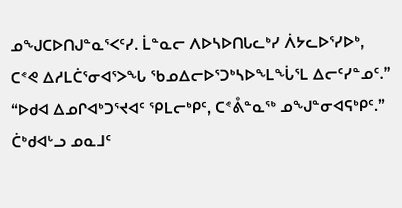ᓄᖑᑕᐅᑎᒍᓐᓇᕐᐸᑦᓯ. ᒫᓐᓇᓕ ᐱᐅᓴᐅᑎᒐᓚᒃᓯ ᐲᔭᓚᐅᕐᓯᐅᒃ, ᑕᕝᕙ ᐃᓱᒪᑖᕐᓂᐊᕐᐳᖓ ᖃᓄᐃᓕᐅᕐᑐᒃᓴᐅᖕᒪᖔᕐᒪ ᐃᓕᑦᓯᓐᓄᑦ.”
“ᐅᑯᐊ ᐃᓄᒋᐊᒃᑐᕐᔪᐊᑦ ᕿᒪᓕᒃᑭᑦ, ᑕᕝᕔᓐᓇᖅ ᓄᖑᓐᓂᐊᕋᒃᑭᑦ.” ᑖᒃᑯᐊᒡᓗ ᓄᓇᒧᑦ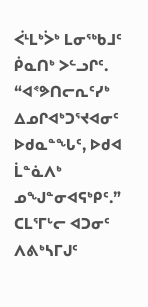ᐹᒻᒪᒃᐴᒃ ᒪᓂᖅᑲᒧᑦ ᑮᓇᑎᒃ ᐳᓪᓗᒋᑦ.
“ᐊᕝᕗᑎᓕᕆᑦᓯᒃ ᐃᓄᒋᐊᒃᑐᕐᔪᐊᓂᑦ ᐅᑯᓇᓐᖓᑦ, ᐅᑯᐊ ᒫᓐᓈᐱᒃ ᓄᖑᓐᓂᐊᕋᒃᑭᑦ.”
ᑕᒪᕐᒥᒡᓕ ᐊᑐᓂᑦ ᐱᕕᒃᓴᒥᒍᑦ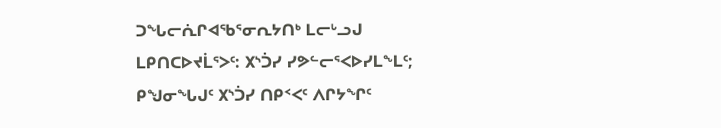ᑐᖓᓕᕇᒋᐊᖃᕐᓂᕆᔭᑎᒃ ᒪᓕᒡᓗᒍ ᒪᑭᑎᑕᐅᔪᒫᕐᐳᑦ: ᙭ᔅᑑᓯ ᓯᕗᓪᓕᕐᐸᐅᓯᒪᖕᒪᑦ; ᑭᖑᓂᖓᒍᑦ ᙭ᔅᑑᓯ ᑎᑭᑉᐸᑦ ᐱᒋᔭᖏᑦ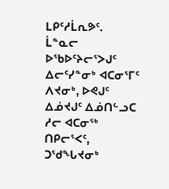ᒪᑭᑦᓱᒫᕆᕗᑦ.
ᒫᓐᓇᓕ ᐅᖃᐅᑦᔨᓕᕐᐳᒍᑦ ᐃᓕᑦᓯᓐᓂᒃ ᐊᑕᓂᕐᒥᑦ ᐱᔪᓂᒃ, ᐅᕙᒍᑦ ᐃᓅᔪᒍᑦ ᐃᓅᑎᓪᓗᑕ ᓱᓕ ᐊᑕᓂᖅ ᑎᑭᓕᕐᐸᑦ, ᑐᖁᖓᔪᓂᒃ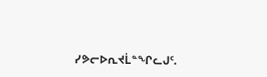ᓯᕗᓕᐅᕆᔪᒫᓐᖏᓚᒍᑦ.